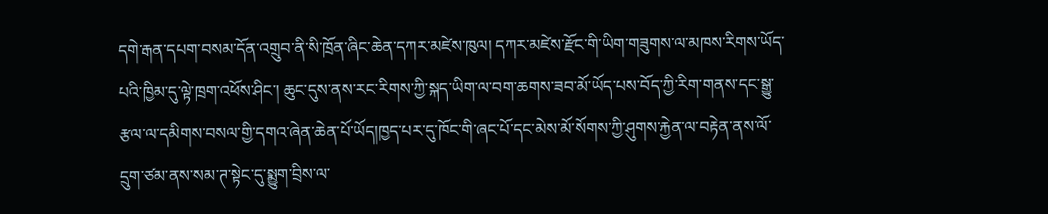དགེ་རྒན་དཔག་བསམ་དོན་འགྲུབ་ནི་སི་ཁྲོན་ཞིང་ཆེན་དཀར་མཛེས་ཁུལ། དཀར་མཛེས་རྫོང་གི་ཡིག་གཟུགས་ལ་མཁས་རིགས་ཡོད་པའི་ཁྱིམ་དུ་ལྟེ་ཁྲག་འཕོས་ཤིང་། ཆུང་དུས་ནས་རང་རིགས་ཀྱི་སྐད་ཡིག་ལ་བག་ཆགས་ཟབ་མོ་ཡོད་པས་བོད་ཀྱི་རིག་གནས་དང་སྒྱུ་རྩལ་ལ་དམིགས་བསལ་གྱི་དགའ་ཞེན་ཆེན་པོ་ཡོད།ཁྱད་པར་དུ་ཁོང་གི་ཞང་པོ་དང་མེས་མོ་སོགས་ཀྱི་ཤུགས་རྐྱེན་ལ་བརྟེན་ནས་ལོ་དྲུག་ཙམ་ནས་སམ་ཊ་སྟེང་དུ་སྨྱུག་བྲིས་ལ་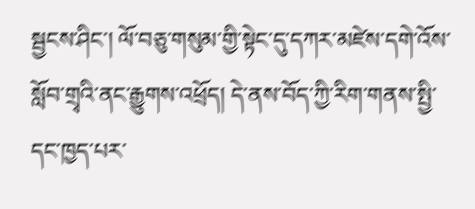སྦྱངས་ཤིང་། ལོ་བཅུ་གསུམ་གྱི་སྟེང་དུ་དཀར་མཛེས་དགེ་འོས་སློབ་གྲྭའི་ནང་རྒྱུགས་འཕྲོད། དེ་ནས་བོད་ཀྱི་རིག་གནས་སྤྱི་དང་ཁྱད་པར་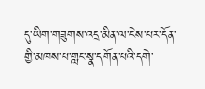དུ་ཡིག་གཟུགས་འདྲ་མིན་ལ་ངེས་པར་དོན་གྱི་མཁས་པ་གླང་སྣ་དགོན་པའི་དགེ་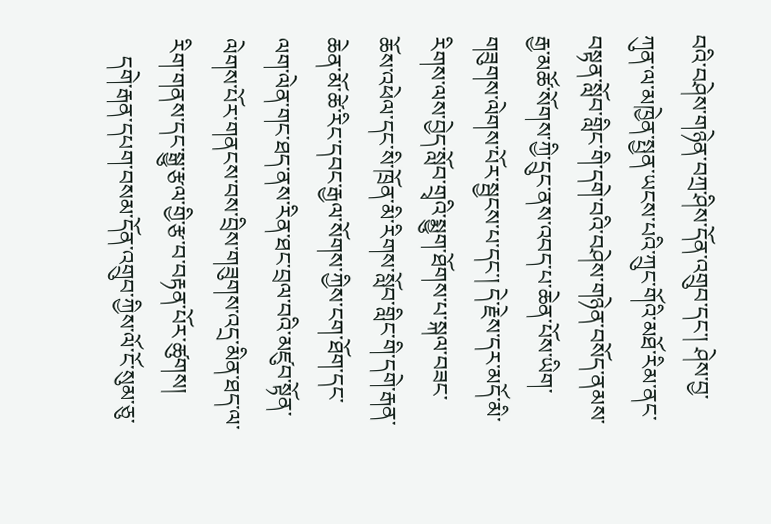བའི་བཤེས་གཉེན་བཀྲ་ཤིས་དོན་འགྲུབ་དང་། ཤེས་བྱ་ཀུན་ལ་མཁྱེན་སྤྱན་ཡངས་པའི་ཀྲུང་གོའི་མཐོ་རིམ་ནང་བསྟན་སློབ་གླིང་གི་དགེ་བའི་བཤེས་གཉེན་བསོད་ནམས་རྒྱ་མཚོ་སོགས་ཀྱི་དྲུང་ནས་འབད་པ་ཆེན་པོས་ཡིག་གཟུགས་ལེགས་པོར་སྦྱངས་པ་དང་། དེ་རྗེས་དར་མདོ་མི་རིགས་ལས་བྱེད་སློབ་གྲྭའི་སྨྱུག་ཐོགས་པ་སྐལ་བཟང་ཆོས་འཕེལ་དང་སི་ཁྲོན་མི་རིགས་སློབ་གླིང་གི་དགེ་རྒན་ཆེན་མོ་ཚེ་རིང་དབང་རྒྱལ་སོགས་ཀྱིས་ངག་ཐོག་དང་ལག་ལེན་གང་ཐད་ནས་རིན་ཐང་བྲལ་བའི་མཛུབ་སྟོན་ལེགས་པོར་གནངས་བས་བྲིས་གཟུགས་འདྲ་མིན་ཐད་ལ་རིག་གནས་དང་སྒྱུ་རྩལ་གྱི་རྩ་བ་བརྟན་པོར་ཚུགས།
   དགེ་རྒན་དཔག་བསམ་དོན་འགྲུབ་ཀྱིས་ལོ་ངོ་སུམ་ཅུ་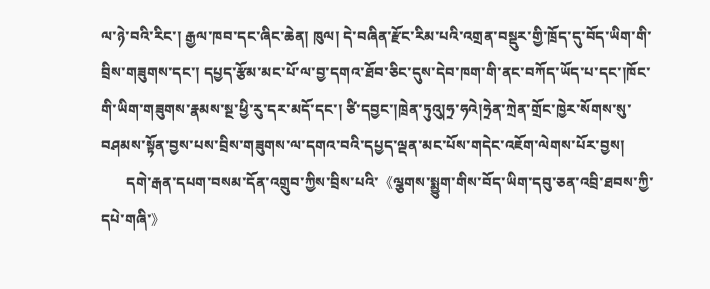ལ་ཉེ་བའི་རིང་། རྒྱལ་ཁབ་དང་ཞིང་ཆེན། ཁུལ། དེ་བཞིན་རྫོང་རིམ་པའི་འགྲན་བསྡུར་གྱི་ཁྲོད་དུ་བོད་ཡིག་གི་བྲིས་གཟུགས་དང་། དཔྱད་རྩོམ་མང་པོ་ལ་བྱ་དགའ་ཐོབ་ཅིང་དུས་དེབ་ཁག་གི་ནང་བཀོད་ཡོད་པ་དང་།ཁོང་གི་ཡིག་གཟུགས་རྣམས་སྔ་ཕྱི་རུ་དར་མདོ་དང་། ཙི་དབྱང་།ཁྲེན་ཏུའུ།ཧྲ་ཧའེ།ཧྲེན་ཀྲེན་གྲོང་ཁྱེར་སོགས་སུ་བཤམས་སྟོན་བྱས་པས་བྲིས་གཟུགས་ལ་དགའ་བའི་དཔྱད་ལྡན་མང་པོས་གདེང་འཇོག་ལེགས་པོར་བྱས།
       དགེ་རྒན་དཔག་བསམ་དོན་འགྲུབ་ཀྱིས་བྲིས་པའི་《ལྕགས་སྨྱུག་གིས་བོད་ཡིག་དབུ་ཅན་འབྲི་ཐབས་ཀྱི་དཔེ་གཞི་》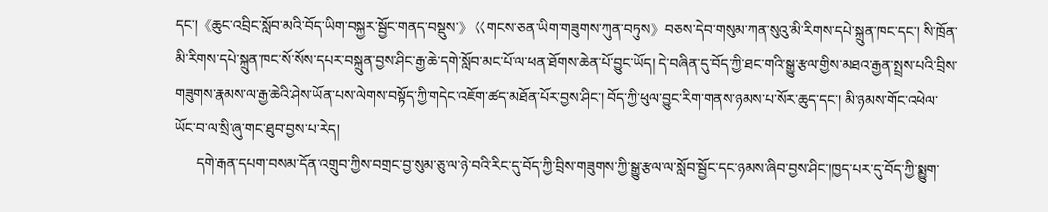དང་།《ཆུང་འབྲིང་སློབ་མའི་བོད་ཡིག་བསྐྱར་སྦྱོང་གནད་བསྡུས་》巜གངས་ཅན་ཡིག་གཟུགས་ཀུན་བཏུས》བཅས་དེབ་གསུམ་ཀན་སུའུ་མི་རིགས་དཔེ་སྐྲུན་ཁང་དང་། སི་ཁྲོན་མི་རིགས་དཔེ་སྐྲུན་ཁང་སོ་སོས་དཔར་བསྐྲུན་བྱས་ཤིང་རྒྱ་ཆེ་དགེ་སློབ་མང་པོ་ལ་ཕན་ཐོགས་ཆེན་པོ་བྱུང་ཡོད། དེ་བཞིན་དུ་བོད་ཀྱི་ཐང་གའི་སྒྱུ་རྩལ་གྱིས་མཐའ་རྒྱན་སྤྲས་པའི་བྲིས་གཟུགས་རྣམས་ལ་རྒྱ་ཆེའི་ཤེས་ཡོན་པས་ལེགས་བསྟོད་ཀྱི་གདེང་འཇོག་ཚད་མཐོན་པོར་བྱས་ཤིང་། བོད་ཀྱི་ཕུལ་བྱུང་རིག་གནས་ཉམས་པ་སོར་ཆུད་དང་། མི་ཉམས་གོང་འཕེལ་ཡོང་བ་ལ་སྲི་ཞུ་གང་ཐུབ་བྱས་པ་རེད།
      དགེ་རྒན་དཔག་བསམ་དོན་འགྲུབ་ཀྱིས་བགྲང་བྱ་སུམ་ཅུ་ལ་ཉེ་བའི་རིང་དུ་བོད་ཀྱི་བྲིས་གཟུགས་ཀྱི་སྒྱུ་རྩལ་ལ་སློབ་སྦྱོང་དང་ཉམས་ཞིབ་བྱས་ཤིང་།ཁྱད་པར་དུ་བོད་ཀྱི་སྨྱུག་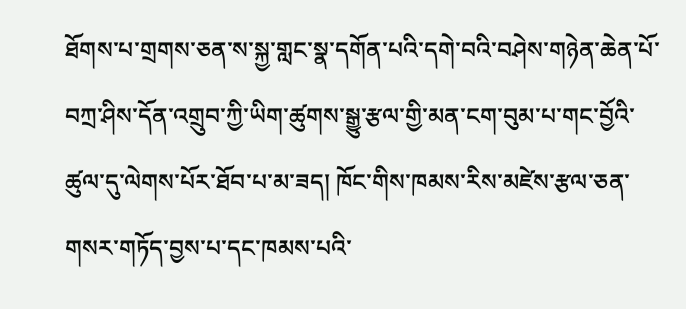ཐོགས་པ་གྲགས་ཅན་ས་སྐྱ་གླང་སྣ་དགོན་པའི་དགེ་བའི་བཤེས་གཉེན་ཆེན་པོ་བཀྲ་ཤིས་དོན་འགྲུབ་ཀྱི་ཡིག་ཚུགས་སྒྱུ་རྩལ་གྱི་མན་ངག་བུམ་པ་གང་བྱོའི་ཚུལ་དུ་ལེགས་པོར་ཐོབ་པ་མ་ཟད། ཁོང་གིས་ཁམས་རིས་མཛེས་རྩལ་ཅན་གསར་གཏོད་བྱས་པ་དང་ཁམས་པའི་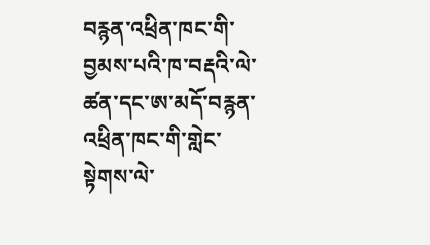བརྙན་འཕྲིན་ཁང་གི་བྱམས་པའི་ཁ་བརྡའི་ལེ་ཚན་དང་ཨ་མདོ་བརྙན་འཕྲིན་ཁང་གི་གླེང་སྟེགས་ལེ་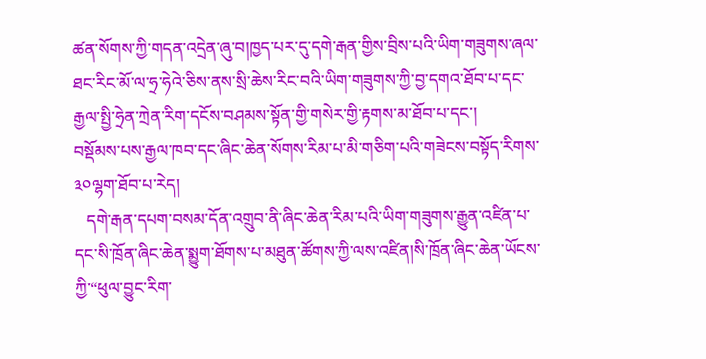ཚན་སོགས་ཀྱི་གདན་འདྲེན་ཞུ་བ།ཁྱད་པར་དུ་དགེ་རྒན་གྱིས་བྲིས་པའི་ཡིག་གཟུགས་ཞལ་ཐང་རིང་མོ་ལ་ཧྲ་ཧེའེ་ཅིས་ནས་སྲི་ཆེས་རིང་བའི་ཡིག་གཟུགས་ཀྱི་བྱ་དགའ་ཐོབ་པ་དང་རྒྱལ་སྤྱི་ཧྲེན་ཀྲེན་རིག་དངོས་བཤམས་སྟོན་གྱི་གསེར་གྱི་རྟགས་མ་ཐོབ་པ་དང་།
བསྡོམས་པས་རྒྱལ་ཁབ་དང་ཞིང་ཆེན་སོགས་རིམ་པ་མི་གཅིག་པའི་གཟེངས་བསྟོད་རིགས་༣༠ལྷག་ཐོབ་པ་རེད།
   དགེ་རྒན་དཔག་བསམ་དོན་འགྲུབ་ནི་ཞིང་ཆེན་རིམ་པའི་ཡིག་གཟུགས་རྒྱུན་འཛིན་པ་དང་སི་ཁྲོན་ཞིང་ཆེན་སྨྱུག་ཐོགས་པ་མཐུན་ཚོགས་ཀྱི་ལས་འཛིན།སི་ཁྲོན་ཞིང་ཆེན་ཡོངས་ཀྱི་“ཕུལ་བྱུང་རིག་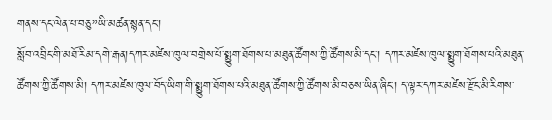གནས་དང་ལེན་པ་བཅུ”ཡི་མཚན་སྙན་དང་།
སློབ་འབྲིང་གི་མཐོ་རིམ་དགེ་རྒན།དཀར་མཛེས་ཁུལ་བགྲེས་པོ་སྨྱུག་ཐོགས་པ་མཐུན་ཚོགས་ཀྱི་ཚོགས་མི་དང་། དཀར་མཛེས་ཁུལ་སྨྱུག་ཐོགས་པའི་མཐུན་ཚོགས་ཀྱི་ཚོགས་མི། དཀར་མཛེས་ཁུལ་བོད་ཡིག་གི་སྨྱུག་ཐོགས་པའི་མཐུན་ཚོགས་ཀྱི་ཚོགས་མི་བཅས་ཡིན་ཞིང་། ད་ལྟར་དཀར་མཛེས་རྫོང་མི་རིགས་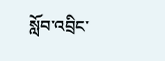སློབ་འབྲིང་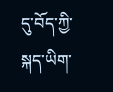དུ་བོད་ཀྱི་སྐད་ཡིག་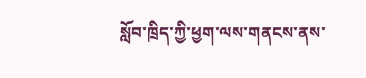སློབ་ཁྲིད་ཀྱི་ཕྱག་ལས་གནངས་ནས་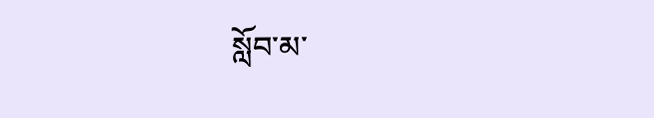སློབ་མ་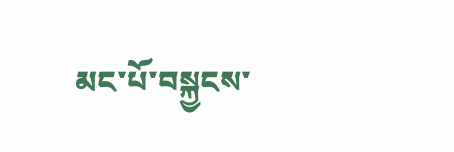མང་པོ་བསྐྱངས་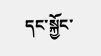དང་སྐྱོང་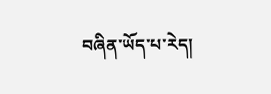བཞིན་ཡོད་པ་རེད།